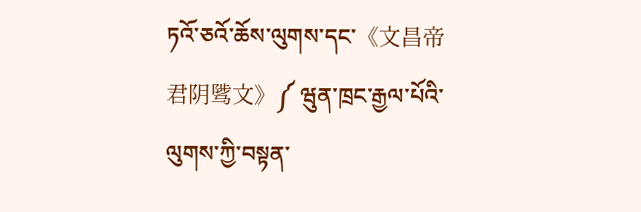ཏའོ་ཅའོ་ཆོས་ལུགས་དང་《文昌帝君阴骘文》༼ ཝུན་ཁྲང་རྒྱལ་པོའི་ལུགས་ཀྱི་བསྟན་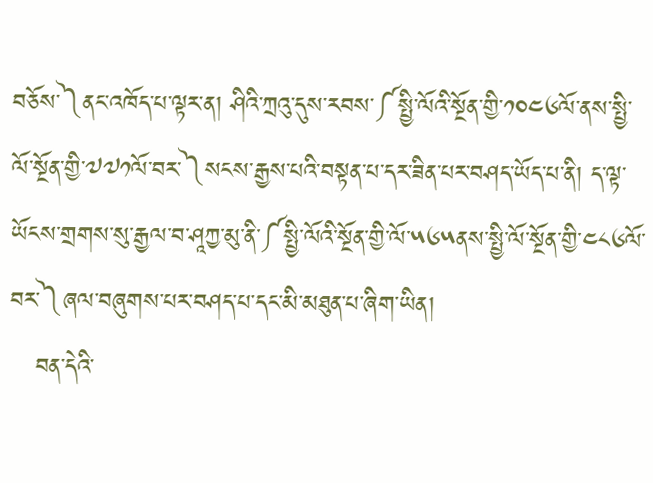བཅོས་༽ནང་འཁོད་པ་ལྟར་ན། ཤིའི་ཀྲའུ་དུས་རབས་༼སྤྱི་ལོའི་སྔོན་གྱི་༡༠༤༦ལོ་ནས་སྤྱི་ལོ་སྔོན་གྱི་༧༧༡ལོ་བར་༽སངས་རྒྱས་པའི་བསྟན་པ་དར་ཟིན་པར་བཤད་ཡོད་པ་ནི། ད་ལྟ་ཡོངས་གྲགས་སུ་རྒྱལ་བ་ཤཱཀྱ་མུ་ནི་༼སྤྱི་ལོའི་སྔོན་གྱི་ལོ་༥༦༥ནས་སྤྱི་ལོ་སྔོན་གྱི་༤༨༦ལོ་བར་༽ཞལ་བཞུགས་པར་བཤད་པ་དང་མི་མཐུན་པ་ཞིག་ཡིན།
   བན་དེའི་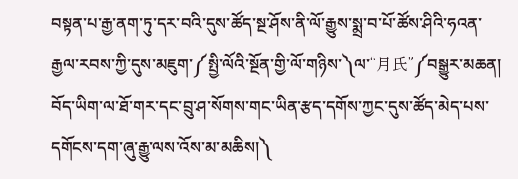བསྟན་པ་རྒྱ་ནག་ཏུ་དར་བའི་དུས་ཚོད་སྔ་ཤོས་ནི་ལོ་རྒྱུས་སྨྲ་བ་པོ་ཚོས་ཤིའི་ཧའན་རྒྱལ་རབས་ཀྱི་དུས་མཇུག་༼སྤྱི་ལོའི་སྔོན་གྱི་ལོ་གཉིས་༽ལ་“月氏”༼བསྒྱུར་མཆན། བོད་ཡིག་ལ་ཐོ་གར་དང་བྲུ་ཤ་སོགས་གང་ཡིན་རྩད་དགོས་ཀྱང་དུས་ཚོད་མེད་པས་དགོངས་དག་ཞུ་རྒྱུ་ལས་འོས་མ་མཆིས།༽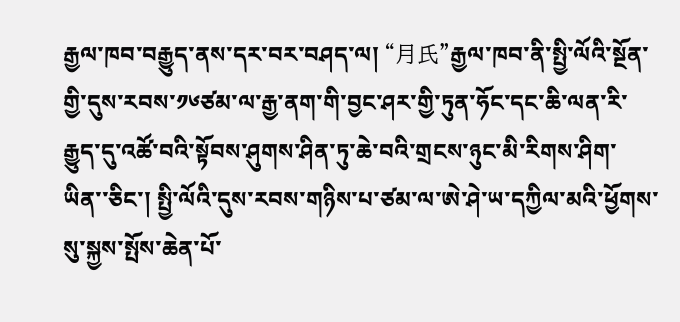རྒྱལ་ཁབ་བརྒྱུད་ནས་དར་བར་བཤད་ལ། “月氏”རྒྱལ་ཁབ་ནི་སྤྱི་ལོའི་སྔོན་གྱི་དུས་རབས་༡༦ཙམ་ལ་རྒྱ་ནག་གི་བྱང་ཤར་གྱི་ཏུན་ཧོང་དང་ཆི་ལན་རི་རྒྱུད་དུ་འཚོ་བའི་སྟོབས་ཤུགས་ཤིན་ཏུ་ཆེ་བའི་གྲངས་ཉུང་མི་རིགས་ཤིག་ཡིན་་ཅིང་། སྤྱི་ལོའི་དུས་རབས་གཉིས་པ་ཙམ་ལ་ཨེ་ཤེ་ཡ་དཀྱིལ་མའི་ཕྱོགས་སུ་སྐྱས་སྤོས་ཆེན་པོ་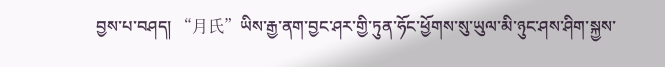བྱས་པ་བཤད། “月氏”ཡིས་རྒྱ་ནག་བྱང་ཤར་གྱི་ཏུན་ཧོང་ཕྱོགས་སུ་ཡུལ་མི་ཉུང་ཤས་ཤིག་སྐྱས་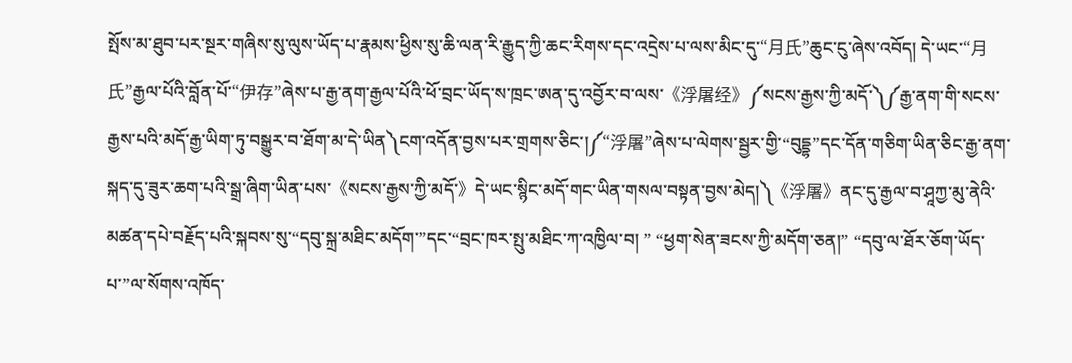སྤོས་མ་ཐུབ་པར་སྔར་གཞིས་སུ་ལུས་ཡོད་པ་རྣམས་ཕྱིས་སུ་ཆི་ལན་རི་རྒྱུད་ཀྱི་ཆང་རིགས་དང་འདྲེས་པ་ལས་མིང་དུ་“月氏”ཆུང་ངུ་ཞེས་འབོད། དེ་ཡང་“月氏”རྒྱལ་པོའི་བློན་པོ་“伊存”ཞེས་པ་རྒྱ་ནག་རྒྱལ་པོའི་ཕོ་བྲང་ཡོད་ས་ཁྲང་ཨན་དུ་འབྱོར་བ་ལས་《浮屠经》༼སངས་རྒྱས་ཀྱི་མདོ་༽༼རྒྱ་ནག་གི་སངས་རྒྱས་པའི་མདོ་རྒྱ་ཡིག་ཏུ་བསྒྱུར་བ་ཐོག་མ་དེ་ཡིན༽ངག་འདོན་བྱས་པར་གྲགས་ཅིང་།༼“浮屠”ཞེས་པ་ལེགས་སྦྱར་གྱི་“བུདྡྷ”དང་དོན་གཅིག་ཡིན་ཅིང་རྒྱ་ནག་སྐད་དུ་ཟུར་ཆག་པའི་སྒྲ་ཞིག་ཡིན་པས་《སངས་རྒྱས་ཀྱི་མདོ་》དེ་ཡང་སྙིང་མདོ་གང་ཡིན་གསལ་བསྟན་བྱས་མེད།༽《浮屠》ནང་དུ་རྒྱལ་བ་ཤཱཀྱ་མུ་ནེའི་མཚན་དཔེ་བརྗོད་པའི་སྐབས་སུ་“དབུ་སྐྲ་མཐིང་མདོག་”དང་“བྲང་ཁར་སྤུ་མཐིང་ཀ་འཁྱིལ་བ། ” “ཕྱག་སེན་ཟངས་ཀྱི་མདོག་ཅན།” “དབུ་ལ་ཐོར་ཅོག་ཡོད་པ་”ལ་སོགས་འཁོད་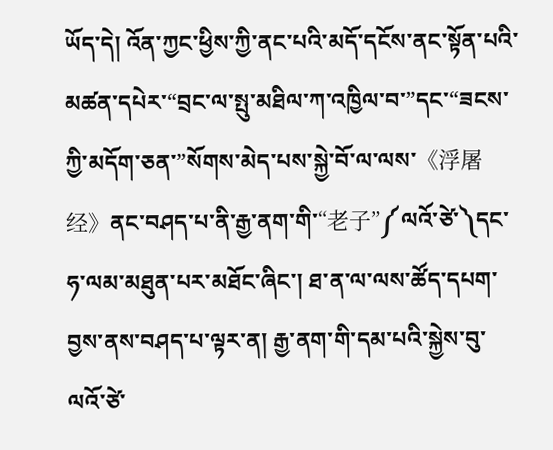ཡོད་དེ། འོན་ཀྱང་ཕྱིས་ཀྱི་ནང་པའི་མདོ་དངོས་ནང་སྟོན་པའི་མཚན་དཔེར་“བྲང་ལ་སྤུ་མཐིལ་ཀ་འཁྱིལ་བ་”དང་“ཟངས་ཀྱི་མདོག་ཅན་”སོགས་མེད་པས་སྐྱེ་བོ་ལ་ལས་《浮屠经》ནང་བཤད་པ་ནི་རྒྱ་ནག་གི་“老子”༼ལའོ་ཙེ་༽དང་ཧ་ལམ་མཐུན་པར་མཐོང་ཞིང་། ཐ་ན་ལ་ལས་ཚོད་དཔག་བྱས་ནས་བཤད་པ་ལྟར་ན། རྒྱ་ནག་གི་དམ་པའི་སྐྱེས་བུ་ལའོ་ཙེ་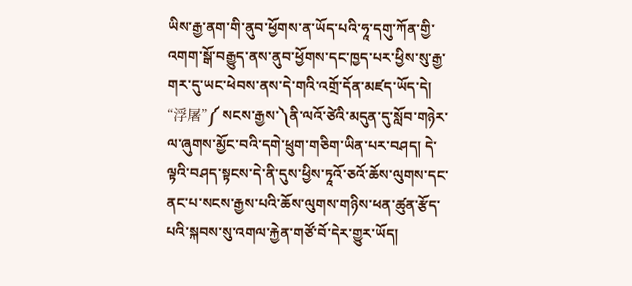ཡིས་རྒྱ་ནག་གི་ནུབ་ཕྱོགས་ན་ཡོད་པའི་ཧཱ་དགུ་ཀོན་གྱི་འགག་སྒོ་བརྒྱུད་ནས་ནུབ་ཕྱོགས་དང་ཁྱད་པར་ཕྱིས་སུ་རྒྱ་གར་དུ་ཡང་ཕེབས་ནས་དེ་གའི་འགྲོ་དོན་མཛད་ཡོད་དེ། “浮屠”༼ སངས་རྒྱས་༽ནི་ལའོ་ཙེའི་མདུན་དུ་སློབ་གཉེར་ལ་ཞུགས་མྱོང་བའི་དགེ་ཕྲུག་གཅིག་ཡིན་པར་བཤད། དེ་ལྟའི་བཤད་སྟངས་དེ་ནི་དུས་ཕྱིས་ཏཱའོ་ཅའོ་ཆོས་ལུགས་དང་ནང་པ་སངས་རྒྱས་པའི་ཆོས་ལུགས་གཉིས་ཕན་ཚུན་རྩོད་པའི་སྐབས་སུ་འགལ་རྐྱེན་གཙོ་བོ་དེར་གྱུར་ཡོད།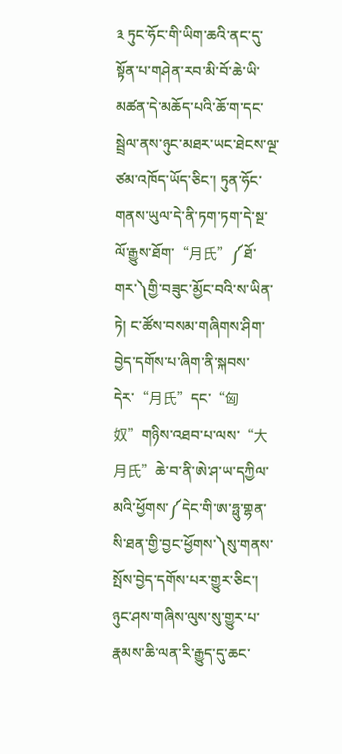༣ ཏུང་ཧོང་གི་ཡིག་ཆའི་ནང་དུ་སྟོན་པ་གཤེན་རབ་མི་བོ་ཆེ་ཡི་མཚན་དེ་མཆོད་པའི་ཆོ་ག་དང་སྦྲེལ་ནས་ཉུང་མཐར་ཡང་ཐེངས་ལྔ་ཙམ་འཁོད་ཡོད་ཅིང་། ཏུན་ཧོང་གནས་ཡུལ་དེ་ནི་ཏག་ཏག་དེ་སྔ་ལོ་རྒྱུས་ཐོག་“月氏”༼ཐོ་གར་༽གྱི་བཟུང་མྱོང་བའི་ས་ཡིན་ཏེ། ང་ཚོས་བསམ་གཞིགས་ཤིག་བྱེད་དགོས་པ་ཞིག་ནི་སྐབས་དེར་“月氏”དང་“匈奴”གཉིས་འཐབ་པ་ལས་“大月氏”ཆེ་བ་ནི་ཨེ་ཤ་ཡ་དཀྱིལ་མའི་ཕྱོགས་༼དེང་གི་ཨ་ཧྥུ་གྷན་སི་ཐན་གྱི་བྱང་ཕྱོགས་༽སུ་གནས་སྤོས་བྱེད་དགོས་པར་གྱུར་ཅིང་། ཉུང་ཤས་གཞིས་ལུས་སུ་གྱུར་པ་རྣམས་ཆི་ལན་རི་རྒྱུད་དུ་ཆང་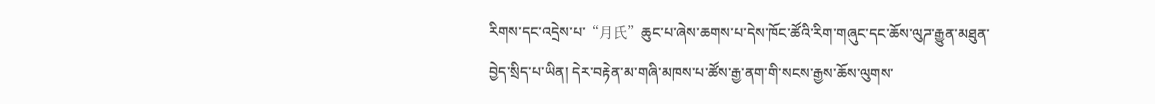རིགས་དང་འདྲེས་པ་“月氏”ཆུང་པ་ཞེས་ཆགས་པ་དེས་ཁོང་ཚོའི་རིག་གཞུང་དང་ཆོས་ལུཌ་རྒྱུན་མཐུན་བྱེད་སྲིད་པ་ཡིན། དེར་བརྟེན་མ་གཞི་མཁས་པ་ཚོས་རྒྱ་ནག་གི་སངས་རྒྱས་ཆོས་ལུགས་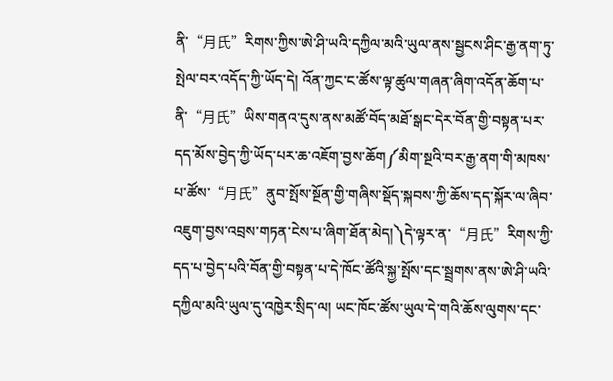ནི་“月氏”རིགས་ཀྱིས་ཨེ་ཤི་ཡའི་དཀྱིལ་མའི་ཡུལ་ནས་སྦྱངས་ཤིང་རྒྱ་ནག་ཏུ་སྤེལ་བར་འདོད་ཀྱི་ཡོད་དེ། འོན་ཀྱང་ང་ཚོས་ལྟ་ཚུལ་གཞན་ཞིག་འདོན་ཆོག་པ་ནི་“月氏”ཡིས་གནའ་དུས་ནས་མཚོ་བོད་མཐོ་སྒང་དེར་བོན་གྱི་བསྟན་པར་དད་མོས་བྱེད་ཀྱི་ཡོད་པར་ཆ་འཇོག་བྱས་ཆོག༼མིག་སྔའི་བར་རྒྱ་ནག་གི་མཁས་པ་ཚོས་“月氏”ནུབ་སྤོས་སྔོན་གྱི་གཞིས་སྡོད་སྐབས་ཀྱི་ཆོས་དད་སྐོར་ལ་ཞིབ་འཇུག་བྱས་འབྲས་གཏན་ངེས་པ་ཞིག་ཐོན་མེད།༽དེ་ལྟར་ན་“月氏”རིགས་ཀྱི་དད་པ་བྱེད་པའི་བོན་གྱི་བསྟན་པ་དེ་ཁོང་ཚོའི་སྐྱ་སྤོས་དང་སྦྲགས་ནས་ཨེ་ཤི་ཡའི་དཀྱིལ་མའི་ཡུལ་དུ་འཁྱེར་སྲིད་ལ། ཡང་ཁོང་ཚོས་ཡུལ་དེ་གའི་ཆོས་ལུགས་དང་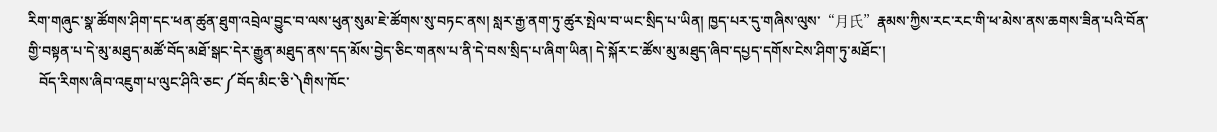རིག་གཞུང་སྣ་ཚོགས་ཤིག་དང་ཕན་ཚུན་ཐུག་འབྲེལ་བྱུང་བ་ལས་ཕུན་སུམ་ཇེ་ཚོགས་སུ་བཏང་ནས། སླར་རྒྱ་ནག་ཏུ་ཚུར་སྤེལ་བ་ཡང་སྲིད་པ་ཡིན། ཁྱད་པར་དུ་གཞིས་ལུས་“月氏”རྣམས་ཀྱིས་རང་རང་གི་ཕ་མེས་ནས་ཆགས་ཟིན་པའི་བོན་གྱི་བསྟན་པ་དེ་མུ་མཐུད་མཚོ་བོད་མཐོ་སྒང་དེར་རྒྱུན་མཐུད་ནས་དད་མོས་བྱེད་ཅིང་གནས་པ་ནི་དེ་བས་སྲིད་པ་ཞིག་ཡིན། དེ་སྐོར་ང་ཚོས་མུ་མཐུད་ཞིབ་དཔྱད་དགོས་ངེས་ཤིག་ཏུ་མཐོང་།
   བོད་རིགས་ཞིབ་འཇུག་པ་ལུང་ཤིའི་ཅང་༼བོད་མིང་ཅི་༽གིས་ཁོང་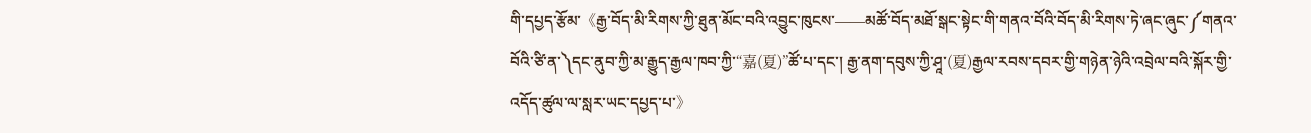གི་དཔྱད་རྩོམ་《རྒྱ་བོད་མི་རིགས་ཀྱི་ཐུན་མོང་བའི་འབྱུང་ཁུངས་——མཚོ་བོད་མཐོ་སྒང་སྟེང་གི་གནའ་བོའི་བོད་མི་རིགས་ཏེ་ཞང་ཞུང་༼གནའ་བོའི་ཙི་ན་༽དང་ནུབ་ཀྱི་མ་རྒྱུད་རྒྱལ་ཁབ་ཀྱི་“嘉(夏)”ཚོ་པ་དང་། རྒྱ་ནག་དབུས་ཀྱི་ཤཱ་(夏)རྒྱལ་རབས་དབར་གྱི་གཉེན་ཉེའི་འབྲེལ་བའི་སྐོར་གྱི་འདོད་ཚུལ་ལ་སླར་ཡང་དཔྱད་པ་》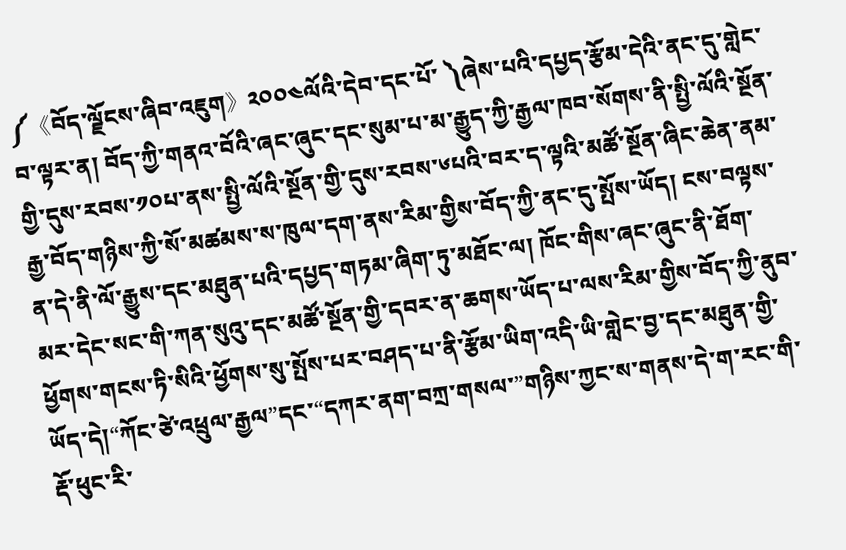༼《བོད་ལྗོངས་ཞིབ་འཇུག》༢༠༠༤ལོའི་དེབ་དང་པོ་ ༽ཞེས་པའི་དཔྱད་རྩོམ་དེའི་ནང་དུ་གླེང་བ་ལྟར་ན། བོད་ཀྱི་གནའ་བོའི་ཞང་ཞུང་དང་སུམ་པ་མ་རྒྱུད་ཀྱི་རྒྱལ་ཁབ་སོགས་ནི་སྤྱི་ལོའི་སྔོན་གྱི་དུས་རབས་༡༠པ་ནས་སྤྱི་ལོའི་སྔོན་གྱི་དུས་རབས་༦པའི་བར་ད་ལྟའི་མཚོ་སྔོན་ཞིང་ཆེན་ནམ་རྒྱ་བོད་གཉིས་ཀྱི་སོ་མཚམས་ས་ཁུལ་དག་ནས་རིམ་གྱིས་བོད་ཀྱི་ནང་དུ་སྤོས་ཡོད། ངས་བལྟས་ན་དེ་ནི་ལོ་རྒྱུས་དང་མཐུན་པའི་དཔྱད་གཏམ་ཞིག་ཏུ་མཐོང་ལ། ཁོང་གིས་ཞང་ཞུང་ནི་ཐོག་མར་དེང་སང་གི་ཀན་སུའུ་དང་མཚོ་སྔོན་གྱི་དབར་ན་ཆགས་ཡོད་པ་ལས་རིམ་གྱིས་བོད་ཀྱི་ནུབ་ཕྱོགས་གངས་ཏི་སིའི་ཕྱོགས་སུ་སྤོས་པར་བཤད་པ་ནི་རྩོམ་ཡིག་འདི་ཡི་གླེང་བྱ་དང་མཐུན་གྱི་ཡོད་དེ།“ཀོང་ཙེ་འཕྲུལ་རྒྱལ”དང་“དཀར་ནག་བཀྲ་གསལ་”གཉིས་ཀྱང་ས་གནས་དེ་ག་རང་གི་རྡོ་ཕུང་རི་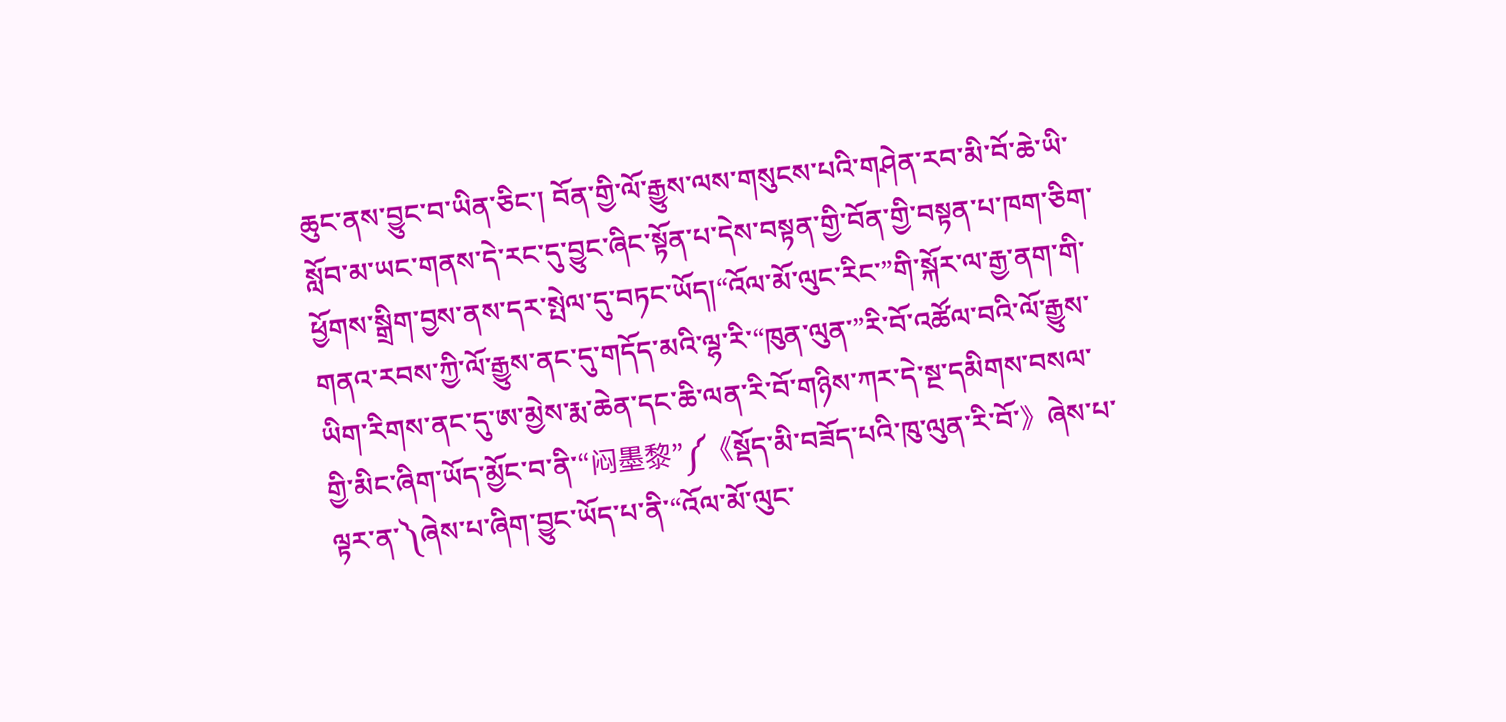ཆུང་ནས་བྱུང་བ་ཡིན་ཅིང་། བོན་གྱི་ལོ་རྒྱུས་ལས་གསུངས་པའི་གཤེན་རབ་མི་བོ་ཆེ་ཡི་སློབ་མ་ཡང་གནས་དེ་རང་དུ་བྱུང་ཞིང་སྟོན་པ་དེས་བསྟན་གྱི་བོན་གྱི་བསྟན་པ་ཁག་ཅིག་ཕྱོགས་སྒྲིག་བྱས་ནས་དར་སྤེལ་དུ་བཏང་ཡོད།“འོལ་མོ་ལུང་རིང་”གི་སྐོར་ལ་རྒྱ་ནག་གི་གནའ་རབས་ཀྱི་ལོ་རྒྱུས་ནང་དུ་གདོད་མའི་ལྷ་རི་“ཁུན་ལུན་”རི་བོ་འཚོལ་བའི་ལོ་རྒྱུས་ཡིག་རིགས་ནང་དུ་ཨ་མྱེས་རྨ་ཆེན་དང་ཆི་ལན་རི་བོ་གཉིས་ཀར་དེ་སྔ་དམིགས་བསལ་གྱི་མིང་ཞིག་ཡོད་མྱོང་བ་ནི་“闷墨黎”༼《སྡོད་མི་བཟོད་པའི་ཁུ་ལུན་རི་བོ་》ཞེས་པ་ལྟར་ན་༽ཞེས་པ་ཞིག་བྱུང་ཡོད་པ་ནི་“འོལ་མོ་ལུང་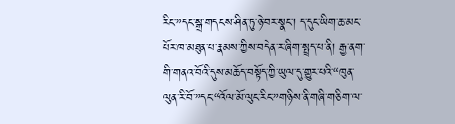རིང་”དང་སྒྲ་གདངས་ཤིན་ཏུ་ཉེ་བར་སྣང་། ད་དུང་ཡིག་ཆ་མང་པོར་ཁ་མཐུན་པ་རྣམས་ཀྱིས་བདེན་ར་ཞིག་སྤྲད་པ་ནི། རྒྱ་ནག་གི་གནའ་བོའི་དུས་མཆོད་བསྟོད་ཀྱི་ཡུལ་དུ་གྱུར་པའི་“ཁུན་ལུན་རི་བོ་”དང་“འོལ་མོ་ལུང་རིང་”གཉིས་ནི་གཞི་གཅིག་ལ་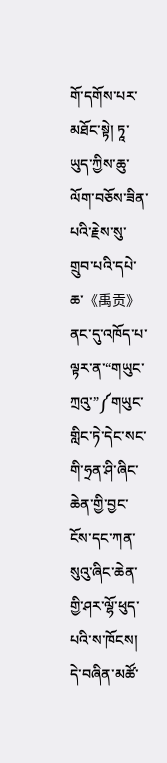གོ་དགོས་པར་མཐོང་སྟེ། ཏཱ་ཡུད་ཀྱིས་ཆུ་ལོག་བཅོས་ཟིན་པའི་རྗེས་སུ་གྲུབ་པའི་དཔེ་ཆ་《禹贡》ནང་དུ་འཁོད་པ་ལྟར་ན་“གཡུང་ཀྲའུ་”༼གཡུང་གླིང་ཏེ་དེང་སང་གི་ཧྲན་ཤི་ཞིང་ཆེན་གྱི་བྱང་ངོས་དང་ཀན་སུའུ་ཞིང་ཆེན་གྱི་ཤར་ལྷོ་ཕུད་པའི་ས་ཁོངས། དེ་བཞིན་མཚོ་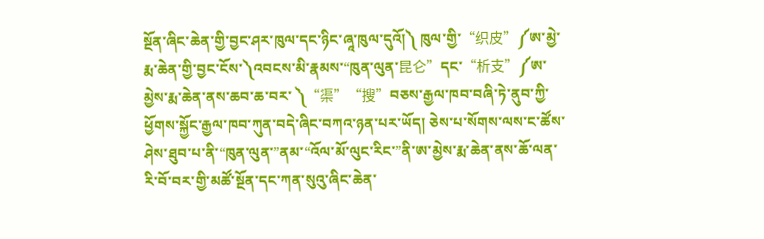སྔོན་ཞིང་ཆེན་གྱི་བྱང་ཤར་ཁུལ་དང་ཉིང་ཞཱ་ཁུལ་དུའོ།༽ ཁུལ་གྱི་“织皮”༼ཨ་མྱེ་རྨ་ཆེན་གྱི་བྱང་ངོས་༽འབངས་མི་རྣམས་“ཁུན་ལུན་昆仑”དང་“析支”༼ཨ་མྱེས་རྨ་ཆེན་ནས་ཆབ་ཆ་བར་ ༽“渠”“搜”བཅས་རྒྱལ་ཁབ་བཞི་ཏེ་ནུབ་ཀྱི་ཕྱོགས་སྐྱོང་རྒྱལ་ཁབ་ཀུན་བདེ་ཞིང་བཀའ་ཉན་པར་ཡོད། ཅེས་པ་སོགས་ལས་ང་ཚོས་ཤེས་ཐུབ་པ་ནི་“ཁུན་ལུན་”ནམ་“འོལ་མོ་ལུང་རིང་”ནི་ཨ་མྱེས་རྨ་ཆེན་ནས་ཆོ་ལན་རི་བོ་བར་གྱི་མཚོ་སྔོན་དང་ཀན་སུའུ་ཞིང་ཆེན་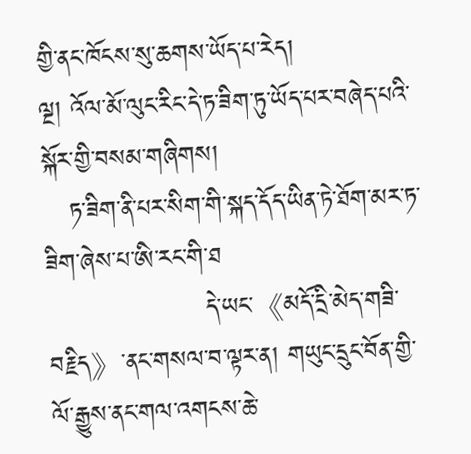གྱི་ནང་ཁོངས་སུ་ཆགས་ཡོད་པ་རེད།
ལྔ། འོལ་མོ་ལུང་རིང་དེ་ཏ་ཟིག་ཏུ་ཡོད་པར་བཞེད་པའི་སྐོར་གྱི་བསམ་གཞིགས།
   ཏ་ཟིག་ནི་པར་སིག་གི་སྐད་དོད་ཡིན་ཏེ་ཐོག་མར་ཏ་ཟིག་ཞེས་པ་ཨི་རང་གི་ཐ
                  དེ་ཡང་《མདོ་དྲི་མེད་གཟི་བརྗིད》་ནང་གསལ་བ་ལྟར་ན། གཡུང་དྲུང་བོན་གྱི་ལོ་རྒྱུས་ནང་གལ་འགངས་ཆེ་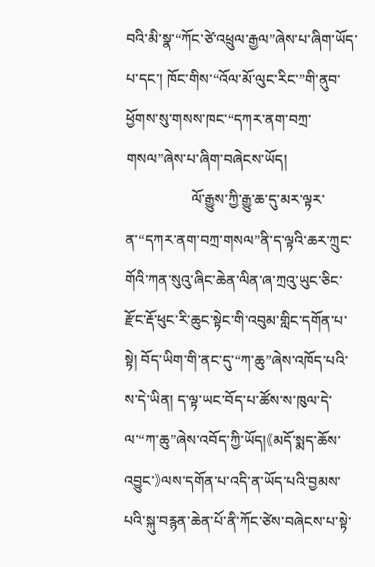བའི་མི་སྣ་“ཀོང་ཙེ་འཕྲུལ་རྒྱལ”ཞེས་པ་ཞིག་ཡོད་པ་དང་། ཁོང་གིས་“འོལ་མོ་ལུང་རིང་”གི་ནུབ་ཕྱོགས་སུ་གསས་ཁང་“དཀར་ནག་བཀྲ་གསལ”ཞེས་པ་ཞིག་བཞེངས་ཡོད།
                  ལོ་རྒྱུས་ཀྱི་རྒྱུ་ཆ་དུ་མར་ལྟར་ན་“དཀར་ནག་བཀྲ་གསལ”ནི་ད་ལྟའི་ཆར་ཀྲུང་གོའི་ཀན་སུའུ་ཞིང་ཆེན་ལིན་ཞ་ཀྲའུ་ཡུང་ཅིང་རྫོང་རྡོ་ཕུང་རི་ཆུང་སྟེང་གི་འབུམ་གླིང་དགོན་པ་སྟེ། བོད་ཡིག་གི་ནང་དུ་“ཀ་ཆུ”ཞེས་འཁོད་པའི་ས་དེ་ཡིན། ད་ལྟ་ཡང་བོད་པ་ཚོས་ས་ཁུལ་དེ་ལ་“ཀ་ཆུ”ཞེས་འབོད་ཀྱི་ཡོད།《མདོ་སྨད་ཆོས་འབྱུང་》ལས་དགོན་པ་འདི་ན་ཡོད་པའི་བྱམས་པའི་སྐུ་བརྙན་ཆེན་པོ་ནི་ཀོང་ཙེས་བཞེངས་པ་སྟེ་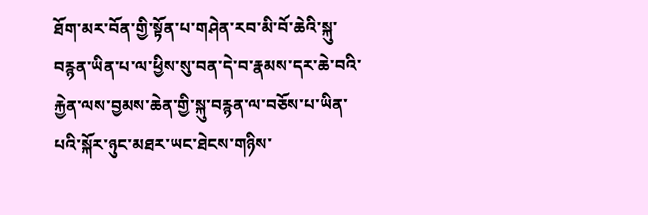ཐོག་མར་བོན་གྱི་སྟོན་པ་གཤེན་རབ་མི་བོ་ཆེའི་སྐུ་བརྙན་ཡིན་པ་ལ་ཕྱིས་སུ་བན་དེ་བ་རྣམས་དར་ཆེ་བའི་རྐྱེན་ལས་བྱམས་ཆེན་གྱི་སྐུ་བརྙན་ལ་བཅོས་པ་ཡིན་པའི་སྐོར་ཉུང་མཐར་ཡང་ཐེངས་གཉིས་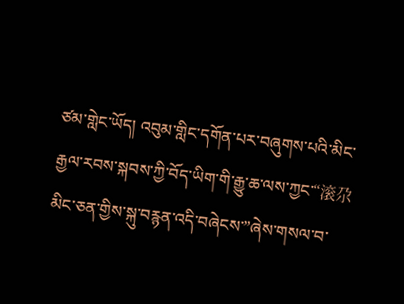ཙམ་གླེང་ཡོད། འབུམ་གླིང་དགོན་པར་བཞུགས་པའི་མིང་རྒྱལ་རབས་སྐབས་ཀྱི་བོད་ཡིག་གི་རྒྱུ་ཆ་ལས་ཀྱང་“滚尕མིང་ཅན་གྱིས་སྐུ་བརྙན་འདི་བཞེངས་”ཞེས་གསལ་བ་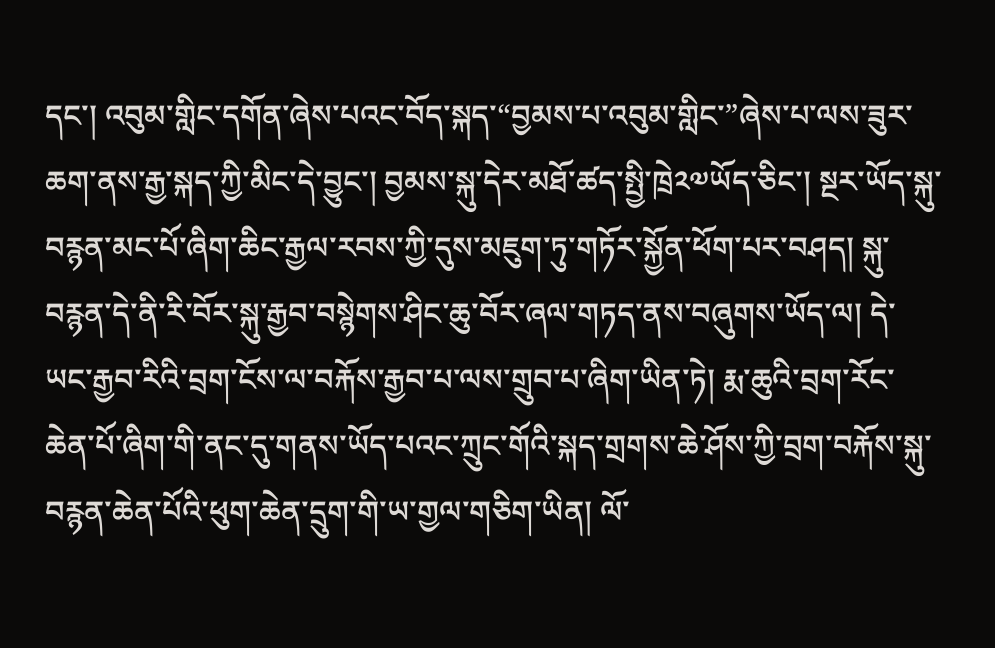དང་། འབུམ་གླིང་དགོན་ཞེས་པའང་བོད་སྐད་“བྱམས་པ་འབུམ་གླིང་”ཞེས་པ་ལས་ཟུར་ཆག་ནས་རྒྱ་སྐད་ཀྱི་མིང་དེ་བྱུང་། བྱམས་སྐུ་དེར་མཐོ་ཚད་སྤྱི་ཁྲེ༢༧ཡོད་ཅིང་། སྔར་ཡོད་སྐུ་བརྙན་མང་པོ་ཞིག་ཆིང་རྒྱལ་རབས་ཀྱི་དུས་མཇུག་ཏུ་གཏོར་སྐྱོན་ཕོག་པར་བཤད། སྐུ་བརྙན་དེ་ནི་རི་བོར་སྐུ་རྒྱབ་བསྙེགས་ཤིང་ཆུ་བོར་ཞལ་གཏད་ནས་བཞུགས་ཡོད་ལ། དེ་ཡང་རྒྱབ་རིའི་བྲག་ངོས་ལ་བརྐོས་རྒྱབ་པ་ལས་གྲུབ་པ་ཞིག་ཡིན་ཏེ། རྨ་ཆུའི་བྲག་རོང་ཆེན་པོ་ཞིག་གི་ནང་དུ་གནས་ཡོད་པའང་ཀྲུང་གོའི་སྐད་གྲགས་ཆེ་ཤོས་ཀྱི་བྲག་བརྐོས་སྐུ་བརྙན་ཆེན་པོའི་ཕུག་ཆེན་དྲུག་གི་ཡ་གྱལ་གཅིག་ཡིན། ལོ་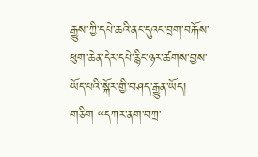རྒྱུས་ཀྱི་དཔེ་ཆའི་ནང་དུའང་བྲག་བརྐོས་ཕུག་ཆེན་དེར་དཔེ་རྙིང་ཉར་ཚགས་བྱས་ཡོད་པའི་སྐོར་གྱི་བཤད་རྒྱུན་ཡོད།
གཅིག “དཀར་ནག་བཀྲ་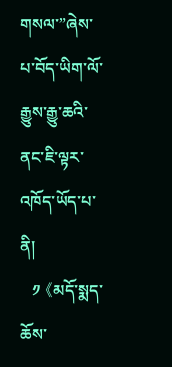གསལ་”ཞེས་པ་བོད་ཡིག་ལོ་རྒྱུས་རྒྱུ་ཆའི་ནང་ཇི་ལྟར་འཁོད་ཡོད་པ་ནི།
   ༡ 《མདོ་སྨད་ཆོས་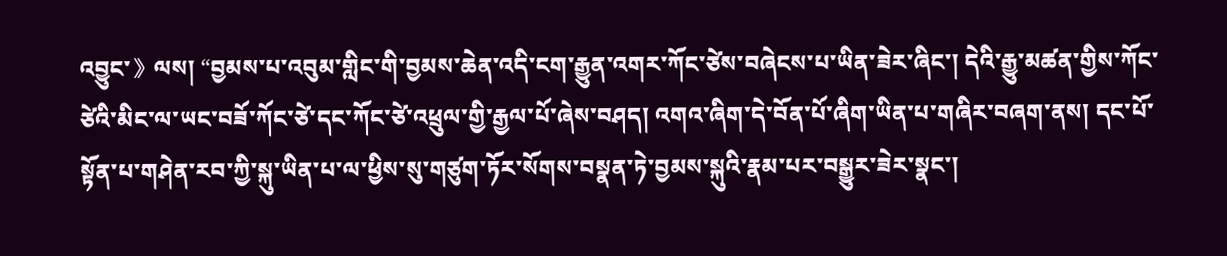འབྱུང་》ལས། “བྱམས་པ་འབུམ་གླིང་གི་བྱམས་ཆེན་འདི་ངག་རྒྱུན་འགར་ཀོང་ཙེས་བཞེངས་པ་ཡིན་ཟེར་ཞིང་། དེའི་རྒྱུ་མཚན་གྱིས་ཀོང་ཙེའི་མིང་ལ་ཡང་བཟོ་ཀོང་ཙེ་དང་ཀོང་ཙེ་འཕྲུལ་གྱི་རྒྱལ་པོ་ཞེས་བཤད། འགའ་ཞིག་དེ་བོན་པོ་ཞིག་ཡིན་པ་གཞིར་བཞག་ནས། དང་པོ་སྟོན་པ་གཤེན་རབ་ཀྱི་སྐུ་ཡིན་པ་ལ་ཕྱིས་སུ་གཙུག་ཏོར་སོགས་བསྣན་ཏེ་བྱམས་སྐུའི་རྣམ་པར་བསྒྱུར་ཟེར་སྣང་།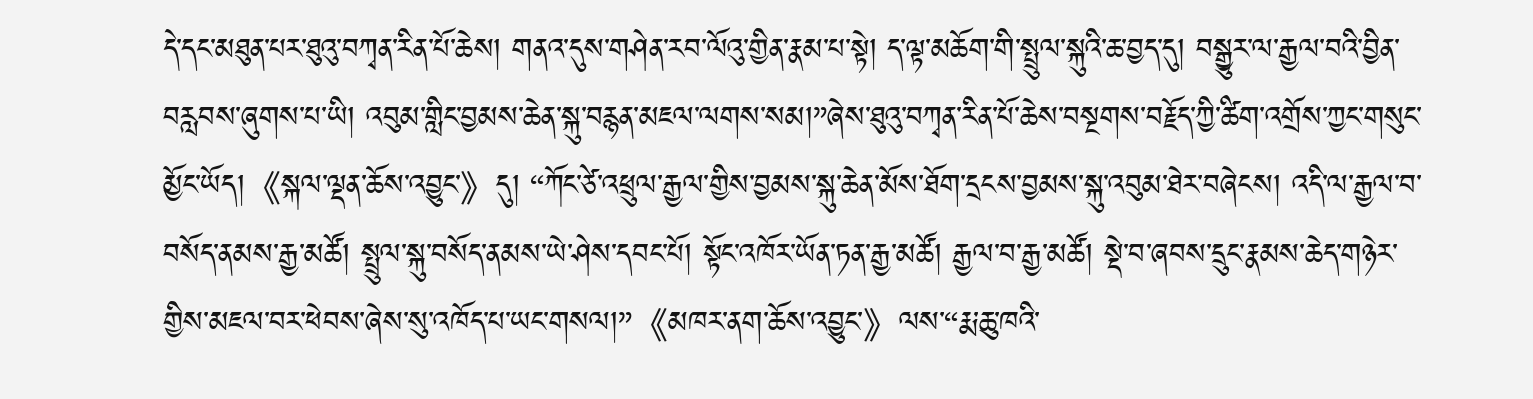དེ་དང་མཐུན་པར་ཐུའུ་བཀྭན་རིན་པོ་ཆེས། གནའ་དུས་གཤེན་རབ་ལོའུ་གྱིན་རྣམ་པ་སྟེ། ད་ལྟ་མཆོག་གི་སྤྲུལ་སྐུའི་ཆ་བྱད་དུ། བསྒྱུར་ལ་རྒྱལ་བའི་བྱིན་བརླབས་ཞུགས་པ་ཡི། འབུམ་གླིང་བྱམས་ཆེན་སྐུ་བརྙན་མཇལ་ལགས་སམ།”ཞེས་ཐུའུ་བཀྭན་རིན་པོ་ཆེས་བསྔགས་བརྗོད་ཀྱི་ཚིག་འགྲོས་ཀྱང་གསུང་མྱོང་ཡོད།《སྐལ་ལྡན་ཆོས་འབྱུང་》དུ། “ཀོང་ཙེ་འཕྲུལ་རྒྱལ་གྱིས་བྱམས་སྐུ་ཆེན་མོས་ཐོག་དྲངས་བྱམས་སྐུ་འབུམ་ཐེར་བཞེངས། འདི་ལ་རྒྱལ་བ་བསོད་ནམས་རྒྱ་མཚོ། སྤྲུལ་སྐུ་བསོད་ནམས་ཡེ་ཤེས་དབང་པོ། སྟོང་འཁོར་ཡོན་ཏན་རྒྱ་མཚོ། རྒྱལ་བ་རྒྱ་མཚོ། སྡེ་བ་ཞབས་དྲུང་རྣམས་ཆེད་གཉེར་གྱིས་མཇལ་བར་ཕེབས་ཞེས་སུ་འཁོད་པ་ཡང་གསལ།”《མཁར་ནག་ཆོས་འབྱུང་》ལས་“རྨ་ཆུ་ཁའི་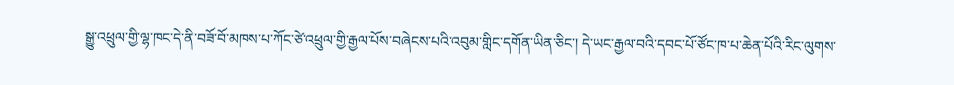སྒྱུ་འཕྲུལ་གྱི་ལྷ་ཁང་དེ་ནི་བཟོ་བོ་མཁས་པ་ཀོང་ཙེ་འཕྲུལ་གྱི་རྒྱལ་པོས་བཞེངས་པའི་འབུམ་གླིང་དགོན་ཡིན་ཅིང་། དེ་ཡང་རྒྱལ་བའི་དབང་པོ་ཙོང་ཁ་པ་ཆེན་པོའི་རིང་ལུགས་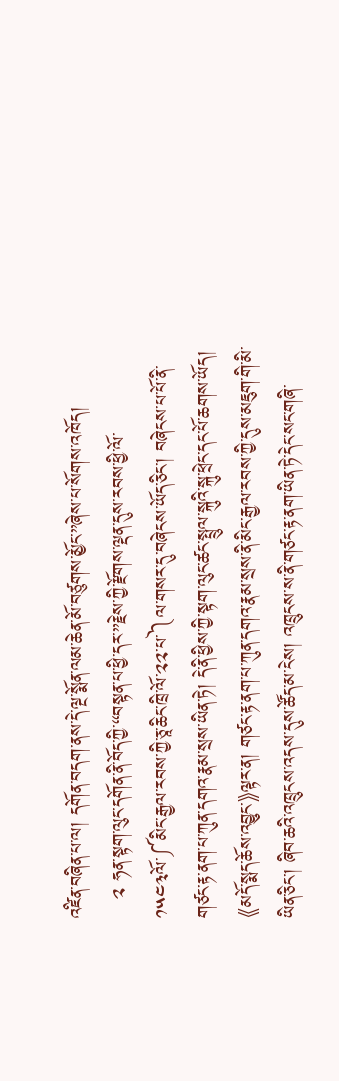འཛིན་བཞིན་པ་ལ། དགོན་བདག་ནས་དེ་ལྔ་སྨོན་ལམ་ཆེན་མོ་བཙུགས་མྱོང་”ཞེས་པ་སོགས་འཁོད།
   ༢ ཧན་སྟག་ལུང་དགོན་ནི་བོད་ཀྱི་“བསྟན་པ་ཕྱི་དར་”རྗེས་ཀྱི་རྫོགས་ལྡན་དུས་རབས་ཕྱི་ལོ་༡༥༤༣ལོ་༼མིང་རྒྱལ་རབས་ཀྱི་ཅཱ་ཆིང་ཁྲི་ལོ་༢༢་པ་༽ལ་གསར་དུ་བཞེངས་ཡོད་ཅིང་། བཞེངས་པ་པོ་ནི་གཙང་རྟ་ནག་པ་ཀུན་དགའ་རྣམ་སྲས་ཡིན་ཏེ། དེ་ནི་ཕྱིས་ཀྱི་སྟག་ལུང་ཚང་སྤྲུལ་སྐུའི་སྐུ་ཕྲེང་དང་པོ་ཆགས་ཡོད།《མདོ་སྨད་ཆོས་འབྱུང་》ལྟར་ན། གཙང་རྟ་ནག་པ་ཀུན་དགའ་རྣམ་སྲས་ནི་མིང་རྒྱལ་རབས་ཀྱི་དུས་མཇུག་གི་མི་ཡིན་ཅིང་། ཞིབ་ཆའི་འཁྲུངས་འདས་དུས་ཚོད་མ་ངེས། འཁྲུངས་ས་ནི་གཙང་རྟ་ནག་ཡིན་ཏེ་དེང་སང་གཞི་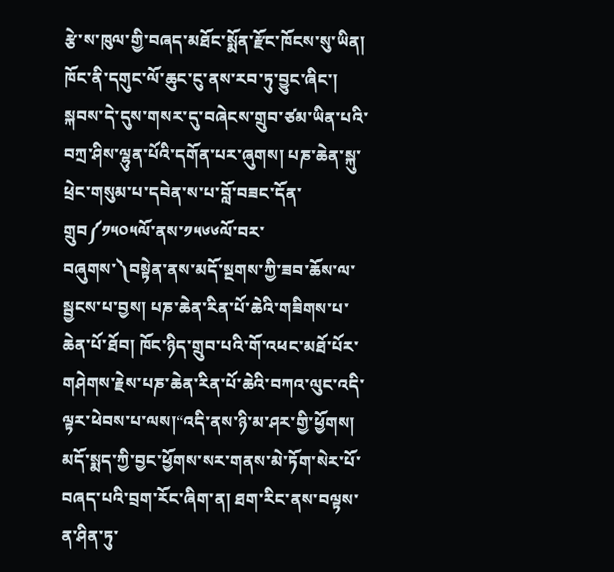རྩེ་ས་ཁུལ་གྱི་བཞད་མཐོང་སྨོན་རྫོང་ཁོངས་སུ་ཡིན། ཁོང་ནི་དགུང་ལོ་ཆུང་ངུ་ནས་རབ་ཏུ་བྱུང་ཞིང་། སྐབས་དེ་དུས་གསར་དུ་བཞེངས་གྲུབ་ཙམ་ཡིན་པའི་བཀྲ་ཤིས་ལྷུན་པོའི་དགོན་པར་ཞུགས། པཎ་ཆེན་སྐུ་ཕྲེང་གསུམ་པ་དབེན་ས་པ་བློ་བཟང་དོན་གྲུབ༼༡༥༠༥ལོ་ནས་༡༥༦༦ལོ་བར་བཞུགས་༽བསྟེན་ནས་མདོ་སྔགས་ཀྱི་ཟབ་ཆོས་ལ་སྦྱངས་པ་བྱས། པཎ་ཆེན་རིན་པོ་ཆེའི་གཟིགས་པ་ཆེན་པོ་ཐོབ། ཁོང་ཉིད་གྲུབ་པའི་གོ་འཕང་མཐོ་པོར་གཤེགས་རྗེས་པཎ་ཆེན་རིན་པོ་ཆེའི་བཀའ་ལུང་འདི་ལྟར་ཕེབས་པ་ལས།“འདི་ནས་ཉི་མ་ཤར་གྱི་ཕྱོགས། མདོ་སྨད་ཀྱི་བྱང་ཕྱོགས་སར་གནས་མེ་ཏོག་སེར་པོ་བཞད་པའི་བྲག་རོང་ཞིག་ན། ཐག་རིང་ནས་བལྟས་ན་ཤིན་ཏུ་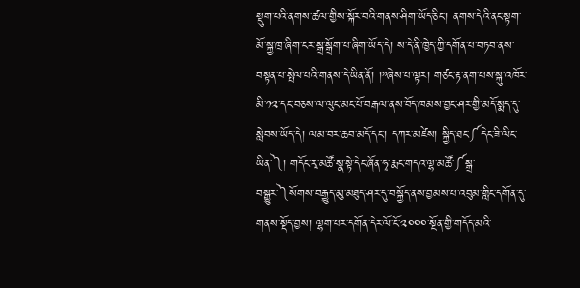སྡུག་པའི་ནགས་ཚལ་གྱིས་སྐོར་བའི་གནས་ཤིག་ཡོད་ཅིང་། ནགས་དེའི་ནང་སྟག་མོ་སྐྱ་ཁྲ་ཞིག་ངར་སྒྲ་སྒྲོག་པ་ཞིག་ཡོད་དེ། ས་དེ་ནི་ཁྱེད་ཀྱི་དགོན་པ་བཏབ་ནས་བསྟན་པ་སྤེལ་པའི་གནས་དེ་ཡིན་ནོ། །”ཞེས་པ་ལྟར། གཙང་རྟ་ནག་པས་སྐུ་འཁོར་མི་༡༢་དང་བཅས་ལ་ལུང་མང་པོ་བརྒལ་ནས་བོད་ཁམས་བྱང་ཤར་གྱི་མདོ་སྨད་དུ་སླེབས་ཡོད་དེ། ལམ་བར་ཆབ་མདོ་དང་། དཀར་མཛེས། སྐྱིད་ཐང་༼དེང་ཟི་ལིང་ཡིན་༽། གདོང་རྭ་མཚོ་སྣ་སྟེ་དེང་ཞོན་ཧྭ་རྨང་གདའ་ལྷ་མཚོ་༼སྒྲ་བསྒྱུར་༽སོགས་བརྒྱུད་མུ་མཐུད་ཤར་དུ་བསྐྱོད་ནས་བྱམས་པ་འབུམ་གླིང་དགོན་དུ་གནས་སྡོད་བྱས། ལྷག་པར་དགོན་དེར་ལོ་ངོ་༢༠༠༠་སྔོན་གྱི་གདོད་མའི་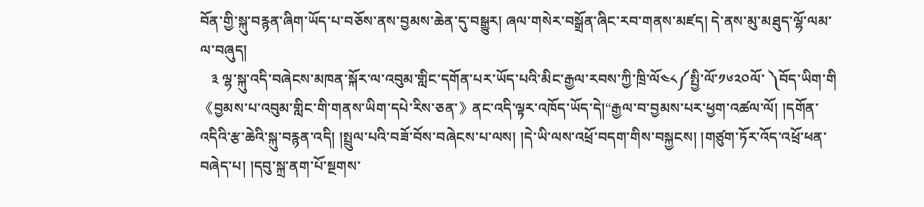བོན་གྱི་སྐུ་བརྙན་ཞིག་ཡོད་པ་བཅོས་ནས་བྱམས་ཆེན་དུ་བསྒྱུར། ཞལ་གསེར་བསྒྲོན་ཞིང་རབ་གནས་མཛད། དེ་ནས་མུ་མཐུད་ལྷོ་ལམ་ལ་བཞུད།
   ༣ ལྷ་སྐུ་འདི་བཞེངས་མཁན་སྐོར་ལ་འབུམ་གླིང་དགོན་པར་ཡོད་པའི་མིང་རྒྱལ་རབས་ཀྱི་ཁྲི་ལོ༤༨༼སྤྱི་ལོ་༡༦༢༠ལོ་ ༽བོད་ཡིག་གི《བྱམས་པ་འབུམ་གླིང་གི་གནས་ཡིག་དཔེ་རིས་ཅན་》ནང་འདི་ལྟར་འཁོད་ཡོད་དེ།“རྒྱལ་བ་བྱམས་པར་ཕྱག་འཚལ་ལོ། །དགོན་འདིའི་རྩ་ཆེའི་སྐུ་བརྙན་འདི། །སྤྲུལ་པའི་བཟོ་བོས་བཞེངས་པ་ལས། །དེ་ཡི་ལས་འཕྲོ་བདག་གིས་བསྐྱངས། །གཙུག་ཏོར་འོད་འཕྲོ་ཕན་བཞེད་པ། །དབུ་སྐྲ་ནག་པོ་སྔགས་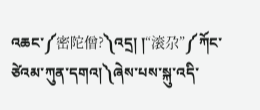འཆང་༼密陀僧?༽འདྲ། །“滚尕”༼ཀོང་ཙེའམ་ཀུན་དགའ།༽ཞེས་པས་སྐུ་འདི་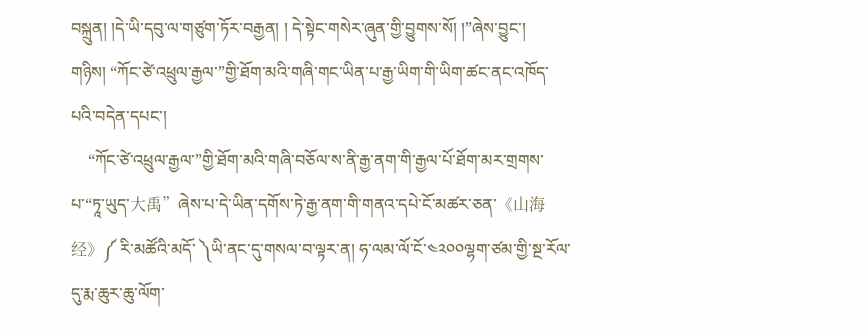བསྐྲུན། །དེ་ཡི་དབུ་ལ་གཙུག་ཏོར་བརྒྱན། ། དེ་སྟེང་གསེར་ཞུན་གྱི་བྱུགས་སོ། །”ཞེས་བྱུང་།
གཉིས། “ཀོང་ཙེ་འཕྲུལ་རྒྱལ་”གྱི་ཐོག་མའི་གཞི་གང་ཡིན་པ་རྒྱ་ཡིག་གི་ཡིག་ཚང་ནང་འཁོད་པའི་བདེན་དཔང་།
    “ཀོང་ཙེ་འཕྲུལ་རྒྱལ་”གྱི་ཐོག་མའི་གཞི་བཅོལ་ས་ནི་རྒྱ་ནག་གི་རྒྱལ་པོ་ཐོག་མར་གྲགས་པ་“ཏཱ་ཡུད་大禹”ཞེས་པ་དེ་ཡིན་དགོས་ཏེ་རྒྱ་ནག་གི་གནའ་དཔེ་ངོ་མཚར་ཅན་《山海经》༼ རི་མཚོའི་མདོ་ ༽ཡི་ནང་དུ་གསལ་བ་ལྟར་ན། ཧ་ལམ་ལོ་ངོ་༤༢༠༠ལྷག་ཙམ་གྱི་སྔ་རོལ་དུ་རྨ་ཆུར་ཆུ་ལོག་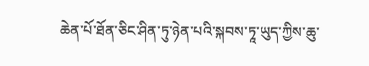ཆེན་པོ་ཐོན་ཅིང་ཤིན་ཏུ་ཉེན་པའི་སྐབས་ཏཱ་ཡུད་ཀྱིས་ཆུ་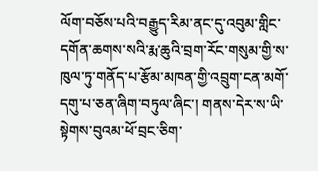ལོག་བཅོས་པའི་བརྒྱུད་རིམ་ནང་དུ་འབུམ་གླིང་དགོན་ཆགས་སའི་རྨ་ཆུའི་བྲག་རོང་གསུམ་གྱི་ས་ཁུལ་ཏུ་གནོད་པ་རྩོམ་མཁན་གྱི་འབྲུག་ངན་མགོ་དགུ་པ་ཅན་ཞིག་བཏུལ་ཞིང་། གནས་དེར་ས་ཡི་སྟེགས་བུའམ་ཕོ་བྲང་ཅིག་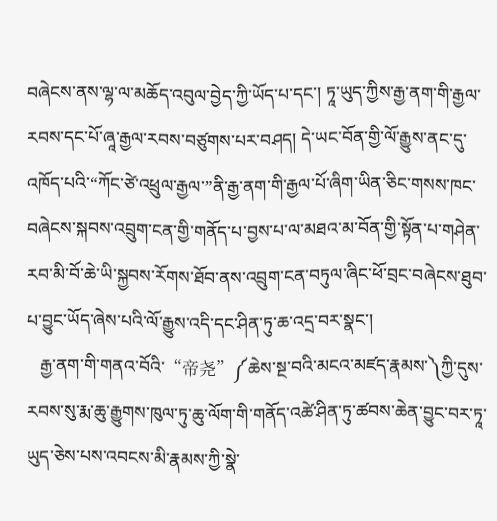བཞེངས་ནས་ལྷ་ལ་མཆོད་འབུལ་བྱེད་ཀྱི་ཡོད་པ་དང་། ཏཱ་ཡུད་ཀྱིས་རྒྱ་ནག་གི་རྒྱལ་རབས་དང་པོ་ཞཱ་རྒྱལ་རབས་བཙུགས་པར་བཤད། དེ་ཡང་བོན་གྱི་ལོ་རྒྱུས་ནང་དུ་འཁོད་པའི་“ཀོང་ཙེ་འཕྲུལ་རྒྱལ་”ནི་རྒྱ་ནག་གི་རྒྱལ་པོ་ཞིག་ཡིན་ཅིང་གསས་ཁང་བཞེངས་སྐབས་འབྲུག་ངན་གྱི་གནོད་པ་བྱས་པ་ལ་མཐའ་མ་བོན་གྱི་སྟོན་པ་གཤེན་རབ་མི་བོ་ཆེ་ཡི་སྐྱབས་རོགས་ཐོབ་ནས་འབྲུག་ངན་བཏུལ་ཞིང་ཕོ་བྲང་བཞེངས་ཐུབ་པ་བྱུང་ཡོད་ཞེས་པའི་ལོ་རྒྱུས་འདི་དང་ཤིན་ཏུ་ཆ་འདྲ་བར་སྣང་།
   རྒྱ་ནག་གི་གནའ་བོའི་“帝尧”༼ཆེས་སྔ་བའི་མངའ་མཛད་རྣམས་༽ཀྱི་དུས་རབས་སུ་རྨ་ཆུ་རྒྱུགས་ཁུལ་ཏུ་ཆུ་ལོག་གི་གནོད་འཚེ་ཤིན་ཏུ་ཚབས་ཆེན་བྱུང་བར་ཏཱ་ཡུད་ཅེས་པས་འབངས་མི་རྣམས་ཀྱི་སྣེ་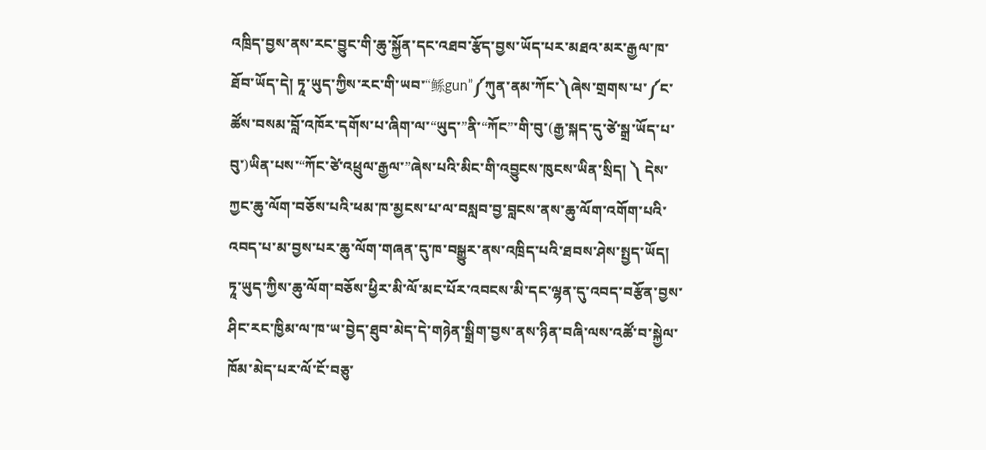འཁྲིད་བྱས་ནས་རང་བྱུང་གི་ཆུ་སྐྱོན་དང་འཐབ་རྩོད་བྱས་ཡོད་པར་མཐའ་མར་རྒྱལ་ཁ་ཐོབ་ཡོད་དེ། ཏཱ་ཡུད་ཀྱིས་རང་གི་ཡབ་“鲧gun”༼ཀུན་ནམ་ཀོང་༽ཞེས་གྲགས་པ་༼ང་ཚོས་བསམ་བློ་འཁོར་དགོས་པ་ཞིག་ལ་“ཡུད་”ནི་“ཀོང”་གི་བུ་(རྒྱ་སྐད་དུ་ཙེ་སྒྲ་ཡོད་པ་བུ་)ཡིན་པས་“ཀོང་ཙེ་འཕྲུལ་རྒྱལ་”ཞེས་པའི་མིང་གི་འབྱུངས་ཁུངས་ཡིན་སྲིད། ༽ དེས་ཀྱང་ཆུ་ལོག་བཅོས་པའི་ཕམ་ཁ་མྱངས་པ་ལ་བསླབ་བྱ་བླངས་ནས་ཆུ་ལོག་འགོག་པའི་འབད་པ་མ་བྱས་པར་ཆུ་ལོག་གཞན་དུ་ཁ་བསྒྱུར་ནས་འཁྲིད་པའི་ཐབས་ཤེས་སྤྱད་ཡོད། ཏཱ་ཡུད་ཀྱིས་ཆུ་ལོག་བཅོས་ཕྱིར་མི་ལོ་མང་པོར་འབངས་མི་དང་ལྷན་དུ་འབད་བརྩོན་བྱས་ཤིང་རང་ཁྱིམ་ལ་ཁ་ཡ་བྱེད་ཐུབ་མེད་དེ་གཉེན་སྒྲིག་བྱས་ནས་ཉིན་བཞི་ལས་འཚོ་བ་སྐྱེལ་ཁོམ་མེད་པར་ལོ་ངོ་བཅུ་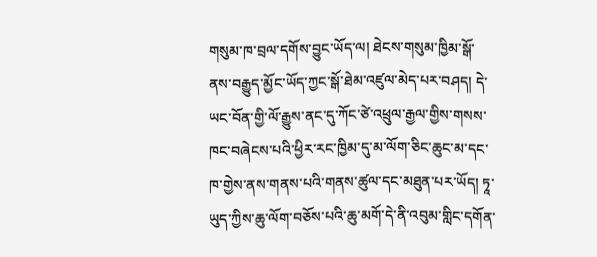གསུམ་ཁ་བྲལ་དགོས་བྱུང་ཡོད་ལ། ཐེངས་གསུམ་ཁྱིམ་སྒོ་ནས་བརྒྱུད་མྱོང་ཡོད་ཀྱང་སྒོ་ཐེམ་འཛུལ་མེད་པར་བཤད། དེ་ཡང་བོན་གྱི་ལོ་རྒྱུས་ནང་དུ་ཀོང་ཙེ་འཕྲུལ་རྒྱལ་གྱིས་གསས་ཁང་བཞེངས་པའི་ཕྱིར་རང་ཁྱིམ་དུ་མ་ལོག་ཅིང་ཆུང་མ་དང་ཁ་གྱེས་ནས་གནས་པའི་གནས་ཚུལ་དང་མཐུན་པར་ཡོད། ཏཱ་ཡུད་ཀྱིས་ཆུ་ལོག་བཅོས་པའི་ཆུ་མགོ་དེ་ནི་འབུམ་གླིང་དགོན་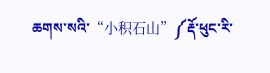ཆགས་སའི་“小积石山”༼རྡོ་ཕུང་རི་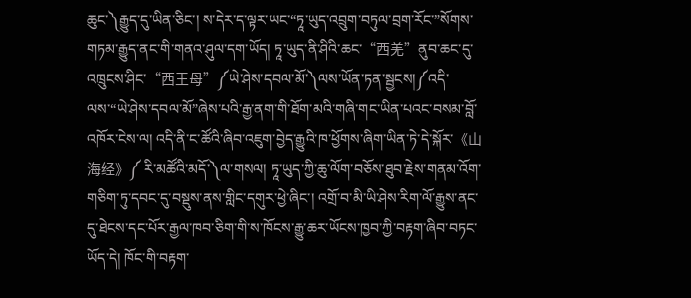ཆུང་༽རྒྱུད་དུ་ཡིན་ཅིང་། ས་དེར་ད་ལྟར་ཡང་“ཏཱ་ཡུད་འབྲུག་བཏུལ་བྲག་རོང་”སོགས་གཏམ་རྒྱུད་ནང་གི་གནའ་ཤུལ་དག་ཡོད། ཏཱ་ཡུད་ནི་ཤིའི་ཆང་“西羌”ནུབ་ཆང་དུ་འཁྲུངས་ཤིང་“西王母”༼ཡེ་ཤེས་དབལ་མོ་༽ལས་ཡོན་ཏན་སྦྱངས།༼འདི་ལས་“ཡེ་ཤེས་དབལ་མོ”ཞེས་པའི་རྒྱ་ནག་གི་ཐོག་མའི་གཞི་གང་ཡིན་པའང་བསམ་བློ་འཁོར་ངེས་ལ། འདི་ནི་ང་ཚོའི་ཞིབ་འཇུག་བྱེད་རྒྱུའི་ཁ་ཕྱོགས་ཞིག་ཡིན་ཏེ་དེ་སྐོར་《山海经》༼ རི་མཚོའི་མདོ་༽ལ་གསལ། ཏཱ་ཡུད་ཀྱི་ཆུ་ལོག་བཅོས་ཐུབ་རྗེས་གནམ་འོག་གཅིག་ཏུ་དབང་དུ་བསྡུས་ནས་གླིང་དགུར་ཕྱེ་ཞིང་། འགྲོ་བ་མི་ཡི་ཤེས་རིག་ལོ་རྒྱུས་ནང་དུ་ཐེངས་དང་པོར་རྒྱལ་ཁབ་ཅིག་གི་ས་ཁོངས་རྒྱུ་ཆར་ཡོངས་ཁྱབ་ཀྱི་བརྟག་ཞིབ་བཏང་ཡོད་དེ། ཁོང་གི་བརྟག་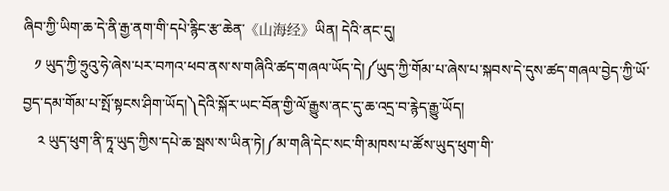ཞིབ་ཀྱི་ཡིག་ཆ་དེ་ནི་རྒྱ་ནག་གི་དཔེ་རྙིང་རྩ་ཆེན་《山海经》ཡིན། དེའི་ནང་དུ།
   ༡ ཡུད་ཀྱི་ཧྲུའུ་ཧེ་ཞེས་པར་བཀའ་ཕབ་ནས་ས་གཞིའི་ཚད་གཞལ་ཡོད་དེ།༼ཡུད་ཀྱི་གོམ་པ་ཞེས་པ་སྐབས་དེ་དུས་ཚད་གཞལ་བྱེད་ཀྱི་ཡོ་བྱད་དམ་གོམ་པ་སྤོ་སྟངས་ཤིག་ཡོད།༽དེའི་སྐོར་ཡང་བོན་གྱི་ལོ་རྒྱུས་ནང་དུ་ཆ་འདྲ་བ་རྙེད་རྒྱུ་ཡོད།
    ༢ ཡུད་ཕུག་ནི་ཏཱ་ཡུད་ཀྱིས་དཔེ་ཆ་སྦས་ས་ཡིན་ཏེ།༼མ་གཞི་དེང་སང་གི་མཁས་པ་ཚོས་ཡུད་ཕུག་གི་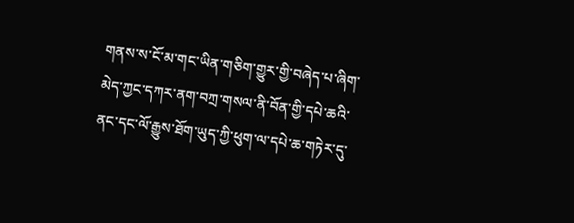གནས་ས་ངོ་མ་གང་ཡིན་གཅིག་གྱུར་གྱི་བཞེད་པ་ཞིག་མེད་ཀྱང་དཀར་ནག་བཀྲ་གསལ་ནི་བོན་གྱི་དཔེ་ཆའི་ནང་དང་ལོ་རྒྱུས་ཐོག་ཡུད་ཀྱི་ཕུག་ལ་དཔེ་ཆ་གཏེར་དུ་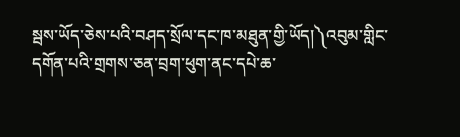སྦས་ཡོད་ཅེས་པའི་བཤད་སྲོལ་དང་ཁ་མཐུན་གྱི་ཡོད།༽འབུམ་གླིང་དགོན་པའི་གྲགས་ཅན་བྲག་ཕུག་ནང་དཔེ་ཆ་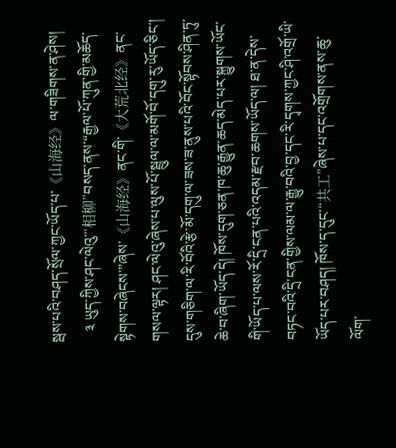སྦས་པའི་བཤད་སྲོལ་ཀྱང་ཡོད་པ་《山海经》ལ་གཟིགས་ན་ཤེས།
   ༣ ཡུད་ཀྱིས་ཤང་ལེའུ་“相柳”བསད་ནས་“རྒྱལ་པོ་ཀུན་གྱི་མཆོད་སྟེགས་བཞེངས་”ཞེས་《山海经》ནང་གི་《大荒北经》ནང་གསལ་ལྟར། ཤང་ལེའུ་ཞེས་པ་ལུས་པོ་སྦྲུལ་ལ་མགོ་བོ་དགུ་རུ་ཡོད་ཅིང་། དུས་གཅིག་ལ་རི་བོའི་རྩེ་མོ་དགུ་ལ་ཟས་ཟ་ནུས་པའི་བོང་སྟོབས་ཤིན་ཏུ་ཆེ་བ་ཞིག་ཡོད་དེ། ཁོས་དུག་ཅན་ཁ་ཆུ་རྒྱུན་ཆད་མེད་པར་སྐྱུགས་ཡོང་གི་ཡོད་པ་ལས་རོ་དྲི་ངན་པའི་འདམ་རྫབ་ཆགས་ཡོད་ལ། ཐ་ན་དེས་བཏང་བའི་དྲི་ངན་གྱིས་ལམ་ལ་རྒྱུ་བའི་བྱ་དང་རི་དྭགས་ཀྱང་ཤི་འགྲོ་ཡི་ཡོད་པར་བཤད། ཁོས་ད་དུང་“共工”ཞེས་པ་དང་འགྲོགས་ནས་ཆུ་ལོག་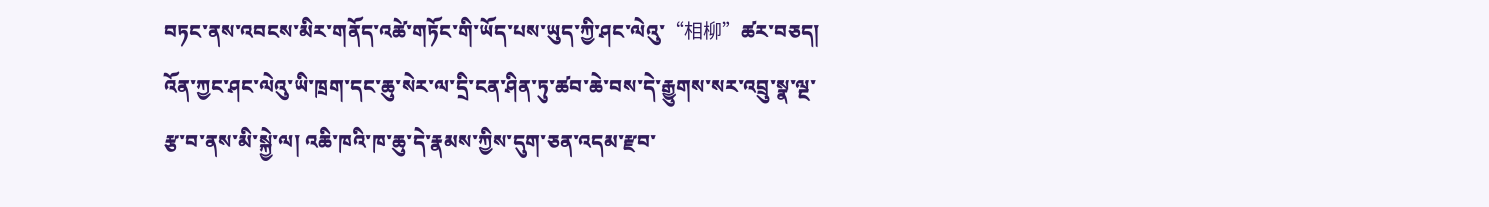བཏང་ནས་འབངས་མིར་གནོད་འཚེ་གཏོང་གི་ཡོད་པས་ཡུད་ཀྱི་ཤང་ལེའུ་“相柳”ཚར་བཅད། འོན་ཀྱང་ཤང་ལེའུ་ཡི་ཁྲག་དང་ཆུ་སེར་ལ་དྲི་ངན་ཤིན་ཏུ་ཚབ་ཆེ་བས་དེ་རྒྱུགས་སར་འབྲུ་སྣ་ལྔ་རྩ་བ་ནས་མི་སྐྱེ་ལ། འཆི་ཁའི་ཁ་ཆུ་དེ་རྣམས་ཀྱིས་དུག་ཅན་འདམ་རྫབ་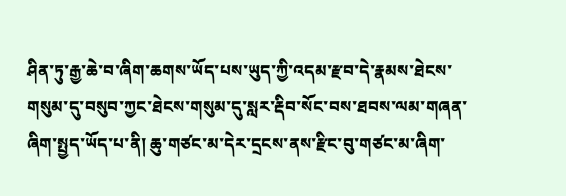ཤིན་ཏུ་རྒྱ་ཆེ་བ་ཞིག་ཆགས་ཡོད་པས་ཡུད་ཀྱི་འདམ་རྫབ་དེ་རྣམས་ཐེངས་གསུམ་དུ་བསུབ་ཀྱང་ཐེངས་གསུམ་དུ་སླར་རྡིབ་སོང་བས་ཐབས་ལམ་གཞན་ཞིག་སྤྱད་ཡོད་པ་ནི། ཆུ་གཙང་མ་དེར་དྲངས་ནས་རྫིང་བུ་གཙང་མ་ཞིག་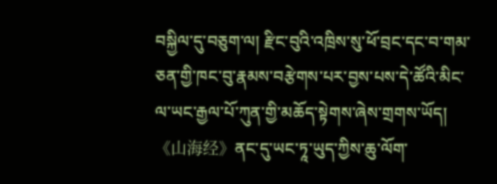བསྐྱིལ་དུ་བཅུག་ལ། རྫིང་བུའི་འཁྲིས་སུ་ཕོ་བྲང་དང་བ་གམ་ཅན་གྱི་ཁང་བུ་རྣམས་བརྩེགས་པར་བྱས་པས་དེ་ཚོའི་མིང་ལ་ཡང་རྒྱལ་པོ་ཀུན་གྱི་མཆོད་སྟེགས་ཞེས་གྲགས་ཡོད།《山海经》ནང་དུ་ཡང་ཏཱ་ཡུད་ཀྱིས་ཆུ་ལོག་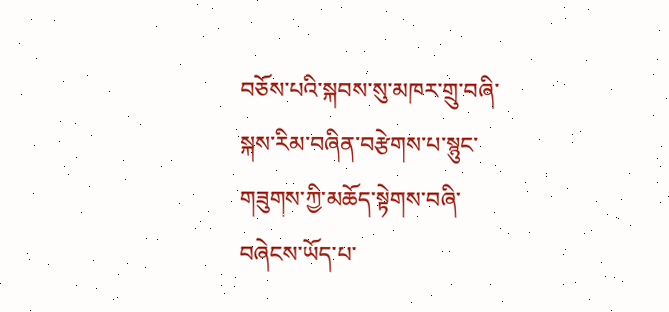བཅོས་པའི་སྐབས་སུ་མཁར་གྲུ་བཞི་སྐས་རིམ་བཞིན་བརྩེགས་པ་སྙུང་གཟུགས་ཀྱི་མཆོད་སྟེགས་བཞི་བཞེངས་ཡོད་པ་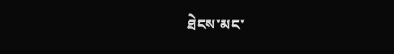ཐེངས་མང་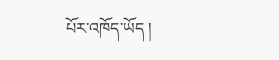པོར་འཁོད་ཡོད །